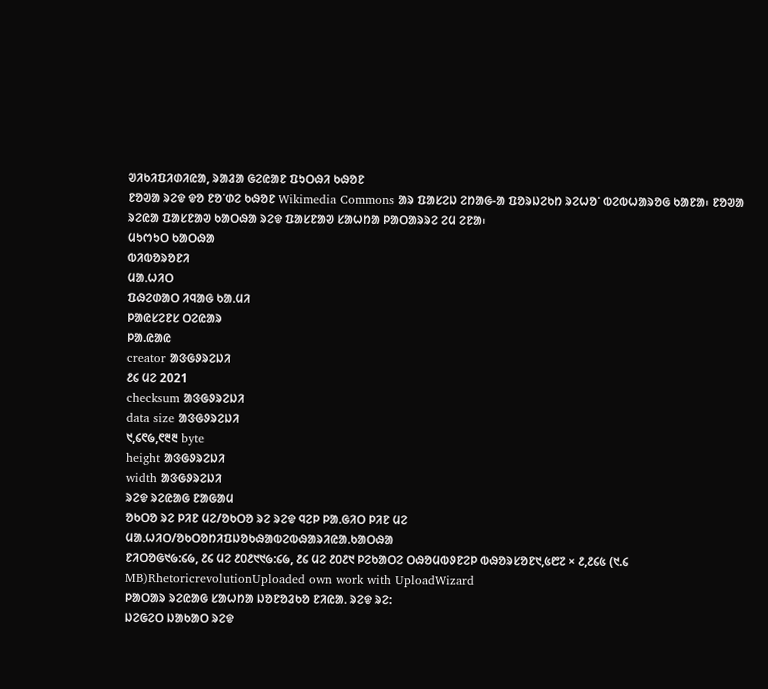ᱣᱤᱠᱤᱯᱤᱰᱤᱭᱟ, ᱨᱟᱲᱟ ᱜᱮᱭᱟᱱ ᱯᱩᱛᱷᱤ ᱠᱷᱚᱱ
ᱱᱚᱣᱟ ᱨᱮᱫ ᱫᱚ ᱱᱚᱸᱰᱮ ᱠᱷᱚᱱ Wikimedia Commons ᱟᱨ ᱯᱟᱥᱮᱡ ᱮᱴᱟᱜ-ᱟ ᱯᱚᱨᱡᱮᱠᱴ ᱨᱮᱦᱚᱸ ᱵᱮᱵᱦᱟᱨᱚᱜ ᱠᱟᱱᱟ᱾ ᱱᱚᱣᱟ ᱨᱮᱭᱟ ᱯᱟᱥᱱᱟᱣ ᱠᱟᱛᱷᱟ ᱨᱮᱫ ᱯᱟᱥᱱᱟᱣ ᱥᱟᱦᱴᱟ ᱞᱟᱛᱟᱨᱨᱮ ᱮᱢ ᱮᱱᱟ᱾
ᱢᱩᱬᱩᱛ ᱠᱟᱛᱷᱟ
ᱵᱤᱵᱚᱨᱚᱱᱤ
ᱢᱟᱹᱦᱤᱛ
ᱯᱷᱮᱰᱟᱛ ᱤᱧᱟᱜ ᱠᱟᱹᱢᱤ
ᱞᱟᱭᱥᱮᱱᱥ ᱛᱮᱭᱟᱨ
ᱞᱟ.ᱭᱟᱭ
creator ᱟᱝᱜᱽᱨᱮᱡᱤ
᱒᱔ ᱢᱮ 2021
checksum ᱟᱝᱜᱽᱨᱮᱡᱤ
data size ᱟᱝᱜᱽᱨᱮᱡᱤ
᱑,᱔᱖᱙,᱖᱓᱓ byte
height ᱟᱝᱜᱽᱨᱮᱡᱤ
width ᱟᱝᱜᱽᱨᱮᱡᱤ
ᱨᱮᱫ ᱨᱮᱭᱟᱜ ᱱᱟᱜᱟᱢ
ᱚᱠᱛᱚ ᱨᱮ ᱞᱤᱱ ᱢᱮ/ᱚᱠᱛᱚ ᱨᱮ ᱨᱮᱫ ᱧᱮᱞ ᱞᱟᱹᱜᱤᱛ ᱞᱤᱱ ᱢᱮ
ᱢᱟᱹᱦᱤᱛ/ᱚᱠᱛᱚᱴᱤᱯᱡᱚᱠᱷᱟᱵᱮᱵᱷᱟᱨᱤᱭᱟᱹᱠᱟᱛᱷᱟ
ᱱᱤᱛᱚᱜ᱑᱙:᱔᱙, ᱒᱔ ᱢᱮ ᱒᱐᱒᱑᱑᱙:᱔᱙, ᱒᱔ ᱢᱮ ᱒᱐᱒᱑ ᱞᱮᱠᱟᱛᱮ ᱛᱷᱚᱢᱵᱽᱱᱮᱞ ᱵᱷᱚᱨᱥᱚᱱ᱑,᱕᱘᱗ × ᱒,᱒᱔᱕ (᱑.᱔ MB)RhetoricrevolutionUploaded own work with UploadWizard
ᱞᱟᱛᱟᱨ ᱨᱮᱭᱟᱜ ᱥᱟᱦᱴᱟ ᱡᱚᱱᱚᱲᱠᱚ ᱱᱤᱭᱟᱹ ᱨᱮᱫ ᱨᱮ:
ᱡᱮᱜᱮᱛ ᱡᱟᱠᱟᱛ ᱨᱮᱫ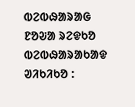ᱵᱮᱵᱷᱟᱨᱟᱜ
ᱱᱚᱶᱟ ᱨᱮᱫᱠᱚ ᱵᱮᱵᱷᱟᱨᱟᱠᱟᱫ ᱣᱤᱠᱤᱠᱚ :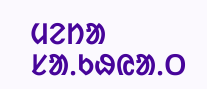ᱢᱮᱴᱟ ᱥᱟᱹᱠᱷᱭᱟᱹᱛ